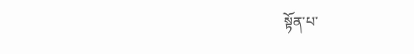སྟོན་པ་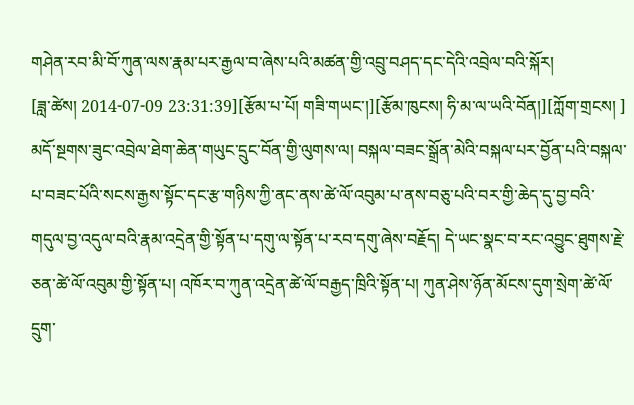གཤེན་རབ་མི་བོ་ཀུན་ལས་རྣམ་པར་རྒྱལ་བ་ཞེས་པའི་མཚན་གྱི་འབྲུ་བཤད་དང་དེའི་འབྲེལ་བའི་སྐོར།
[ཟླ་ཚེས། 2014-07-09 23:31:39][རྩོམ་པ་པོ། གཟི་གཡང་།][རྩོམ་ཁུངས། ཧི་མ་ལ་ཡའི་བོན།][ཀློག་གྲངས། ]
མདོ་སྔགས་ཟུང་འབྲེལ་ཐེག་ཆེན་གཡུང་དྲུང་བོན་གྱི་ལུགས་ལ། བསྐལ་བཟང་སྒྲོན་མེའི་བསྐལ་པར་བྱོན་པའི་བསྐལ་པ་བཟང་པོའི་སངས་རྒྱས་སྟོང་དང་རྩ་གཉིས་ཀྱི་ནང་ནས་ཚེ་ལོ་འབུམ་པ་ནས་བཅུ་པའི་བར་གྱི་ཆེད་དུ་བྱ་བའི་གདུལ་བྱ་འདུལ་བའི་རྣམ་འདྲེན་གྱི་སྟོན་པ་དགུ་ལ་སྟོན་པ་རབ་དགུ་ཞེས་བརྗོད། དེ་ཡང་སྣང་བ་རང་འབྱུང་ཐུགས་རྗེ་ཅན་ཚེ་ལོ་འབུམ་གྱི་སྟོན་པ། འཁོར་བ་ཀུན་འདྲེན་ཚེ་ལོ་བརྒྱད་ཁྲིའི་སྟོན་པ། ཀུན་ཤེས་ཉོན་མོངས་དུག་སྲེག་ཚེ་ལོ་དྲུག་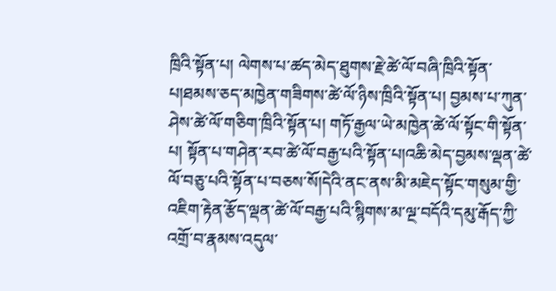ཁྲིའི་སྟོན་པ། ལེགས་པ་ཚད་མེད་ཐུགས་རྗེ་ཚེ་ལོ་བཞི་ཁྲིའི་སྟོན་པ།ཐམས་ཅད་མཁྱེན་གཟིགས་ཚེ་ལོ་ཉིས་ཁྲིའི་སྟོན་པ། བྱམས་པ་ཀུན་ཤེས་ཚེ་ལོ་གཅིག་ཁྲིའི་སྟོན་པ། གཏོ་རྒྱལ་ཡེ་མཁྱེན་ཚེ་ལོ་སྟོང་གི་སྟོན་པ། སྟོན་པ་གཤེན་རབ་ཚེ་ལོ་བརྒྱ་པའི་སྟོན་པ།འཆི་མེད་བྱམས་ལྡན་ཚེ་ལོ་བཅུ་པའི་སྟོན་པ་བཅས་སོ།དེའི་ནང་ནས་མི་མཇེད་སྟོང་གསུམ་གྱི་འཇིག་རྟེན་རྩོད་ལྡན་ཚེ་ལོ་བརྒྱ་པའི་སྙིགས་མ་ལྔ་བདོའི་དམུ་རྒོད་ཀྱི་འགྲོ་བ་རྣམས་འདུལ་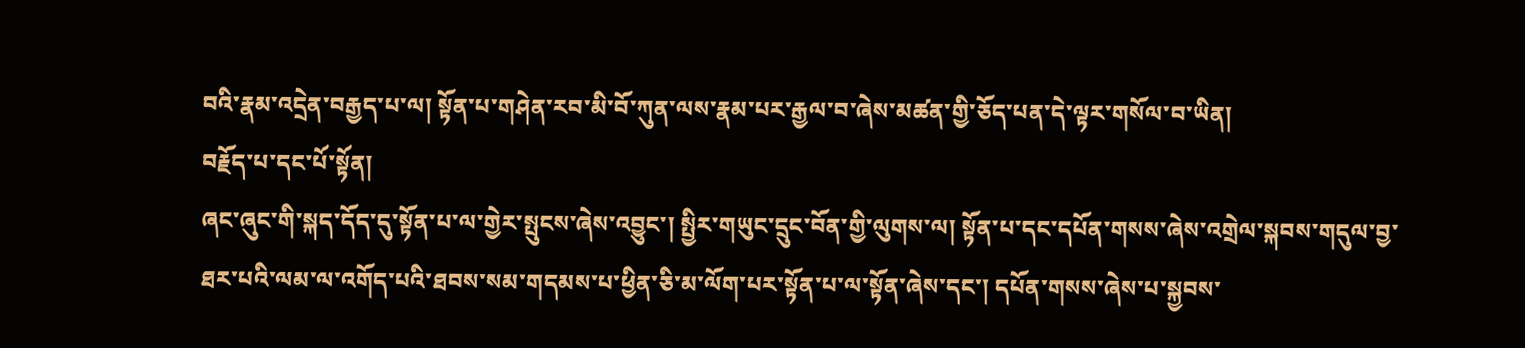བའི་རྣམ་འདྲེན་བརྒྱད་པ་ལ། སྟོན་པ་གཤེན་རབ་མི་བོ་ཀུན་ལས་རྣམ་པར་རྒྱལ་བ་ཞེས་མཚན་གྱི་ཅོད་པན་དེ་ལྟར་གསོལ་བ་ཡིན།
བརྗོད་པ་དང་པོ་སྟོན།
ཞང་ཞུང་གི་སྐད་དོད་དུ་སྟོན་པ་ལ་གྱེར་སྤུངས་ཞེས་འབྱུང་། སྤྱིར་གཡུང་དྲུང་བོན་གྱི་ལུགས་ལ། སྟོན་པ་དང་དཔོན་གསས་ཞེས་འགྲེལ་སྐབས་གདུལ་བྱ་ཐར་པའི་ལམ་ལ་འགོད་པའི་ཐབས་སམ་གདམས་པ་ཕྱིན་ཅི་མ་ལོག་པར་སྟོན་པ་ལ་སྟོན་ཞེས་དང་། དཔོན་གསས་ཞེས་པ་སྐྱབས་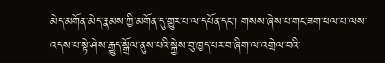མེད་མགོན་མེད་རྣམས་ཀྱི་མགོན་དུ་གྱུར་པ་ལ་དཔོན་དང་། གསས་ཞེས་པ་གང་ཟག་ཕལ་པ་ལས་འདས་པ་སྟེ་ཤེས་རྒྱུད་སྒྲོལ་ནུས་པའི་སྐྱེས་བུ་ཁྱད་པར་བ་ཞིག་ལ་འགྲེལ་བའི་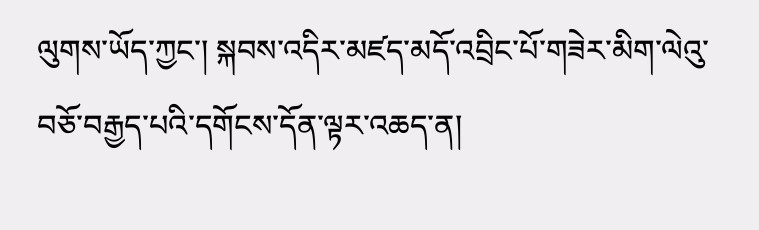ལུགས་ཡོད་ཀྱང་། སྐབས་འདིར་མཛད་མདོ་འབྲིང་པོ་གཟེར་མིག་ལེའུ་བཅོ་བརྒྱད་པའི་དགོངས་དོན་ལྟར་འཆད་ན།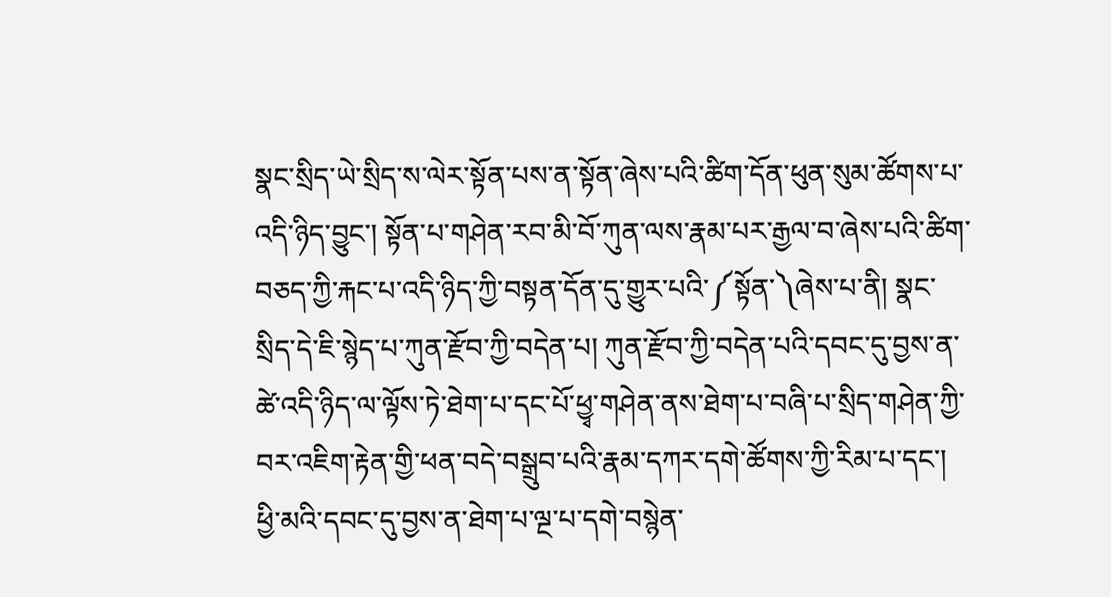སྣང་སྲིད་ཡེ་སྲིད་ས་ལེར་སྟོན་པས་ན་སྟོན་ཞེས་པའི་ཚིག་དོན་ཕུན་སུམ་ཚོགས་པ་འདི་ཉིད་བྱུང་། སྟོན་པ་གཤེན་རབ་མི་བོ་ཀུན་ལས་རྣམ་པར་རྒྱལ་བ་ཞེས་པའི་ཚིག་བཅད་ཀྱི་རྐང་པ་འདི་ཉིད་ཀྱི་བསྟན་དོན་དུ་གྱུར་པའི་༼སྟོན་༽ཞེས་པ་ནི། སྣང་སྲིད་དེ་ཇི་སྙེད་པ་ཀུན་རྫོབ་ཀྱི་བདེན་པ། ཀུན་རྫོབ་ཀྱི་བདེན་པའི་དབང་དུ་བྱས་ན་ཚེ་འདི་ཉིད་ལ་ལྟོས་ཏེ་ཐེག་པ་དང་པོ་ཕྱྭ་གཤེན་ནས་ཐེག་པ་བཞི་པ་སྲིད་གཤེན་ཀྱི་བར་འཇིག་རྟེན་གྱི་ཕན་བདེ་བསྒྲུབ་པའི་རྣམ་དཀར་དགེ་ཚོགས་ཀྱི་རིམ་པ་དང་། ཕྱི་མའི་དབང་དུ་བྱས་ན་ཐེག་པ་ལྔ་པ་དགེ་བསྙེན་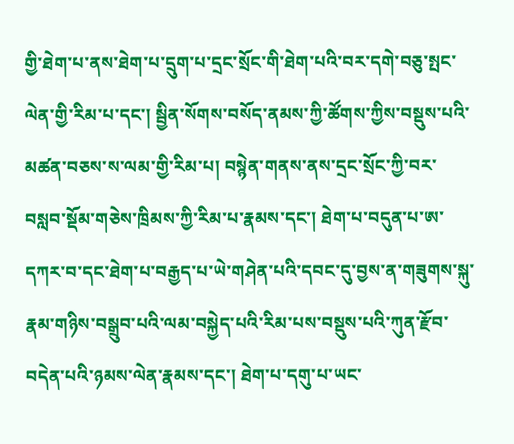གྱི་ཐེག་པ་ནས་ཐེག་པ་དྲུག་པ་དྲང་སྲོང་གི་ཐེག་པའི་བར་དགེ་བཅུ་སྤང་ལེན་གྱི་རིམ་པ་དང་། སྦྱིན་སོགས་བསོད་ནམས་ཀྱི་ཚོགས་ཀྱིས་བསྡུས་པའི་མཚན་བཅས་ས་ལམ་གྱི་རིམ་པ། བསྙེན་གནས་ནས་དྲང་སྲོང་ཀྱི་བར་བསླབ་སྡོམ་གཅེས་ཁྲིམས་ཀྱི་རིམ་པ་རྣམས་དང་། ཐེག་པ་བདུན་པ་ཨ་དཀར་བ་དང་ཐེག་པ་བརྒྱད་པ་ཡེ་གཤེན་པའི་དབང་དུ་བྱས་ན་གཟུགས་སྐུ་རྣམ་གཉིས་བསྒྲུབ་པའི་ལམ་བསྐྱེད་པའི་རིམ་པས་བསྡུས་པའི་ཀུན་རྫོབ་བདེན་པའི་ཉམས་ལེན་རྣམས་དང་། ཐེག་པ་དགུ་པ་ཡང་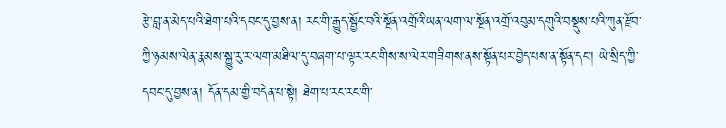རྩེ་བླ་ན་མེད་པའི་ཐེག་པའི་དབང་དུ་བྱས་ན། རང་གི་རྒྱུད་སྦྱོང་བའི་སྔོན་འགྲོའི་ཡན་ལག་ལ་སྔོན་འགྲོ་འབུམ་དགུའི་བསྡུས་པའི་ཀུན་རྫོབ་ཀྱི་ཉམས་ལེན་རྣམས་སྐྱུ་རུ་ར་ལག་མཐིལ་དུ་བཞག་པ་ལྟར་རང་གིས་ས་ལེར་གཟིགས་ནས་སྟོན་པར་བྱེད་པས་ན་སྟོན་དང་། ཡེ་སྲིད་ཀྱི་དབང་དུ་བྱས་ན། དོན་དམ་གྱི་བདེན་པ་སྟེ། ཐེག་པ་རང་རང་གི་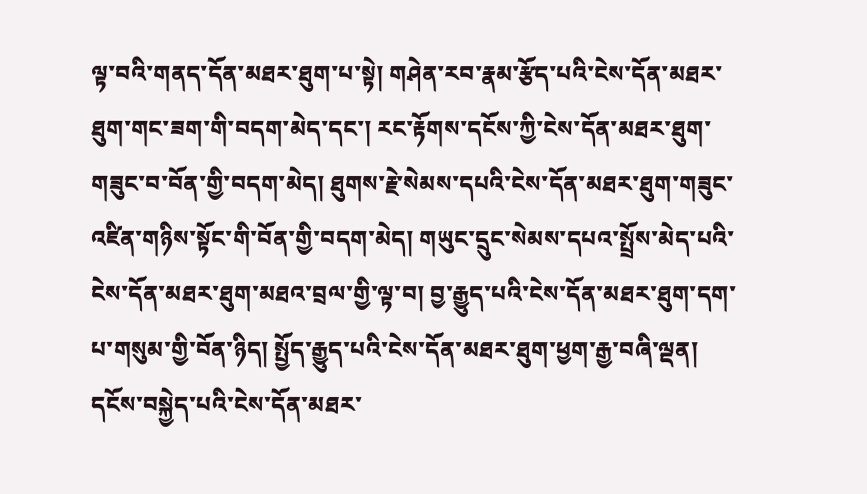ལྟ་བའི་གནད་དོན་མཐར་ཐུག་པ་སྟེ། གཤེན་རབ་རྣམ་རྩོད་པའི་ངེས་དོན་མཐར་ཐུག་གང་ཟག་གི་བདག་མེད་དང་། རང་རྟོགས་དངོས་ཀྱི་ངེས་དོན་མཐར་ཐུག་གཟུང་བ་བོན་གྱི་བདག་མེད། ཐུགས་རྗེ་སེམས་དཔའི་ངེས་དོན་མཐར་ཐུག་གཟུང་འཛིན་གཉིས་སྟོང་གི་བོན་གྱི་བདག་མེད། གཡུང་དྲུང་སེམས་དཔའ་སྤྲོས་མེད་པའི་ངེས་དོན་མཐར་ཐུག་མཐའ་བྲལ་གྱི་ལྟ་བ། བྱ་རྒྱུད་པའི་ངེས་དོན་མཐར་ཐུག་དག་པ་གསུམ་གྱི་བོན་ཉིད། སྤྱོད་རྒྱུད་པའི་ངེས་དོན་མཐར་ཐུག་ཕྱག་རྒྱ་བཞི་ལྡན། དངོས་བསྐྱེད་པའི་ངེས་དོན་མཐར་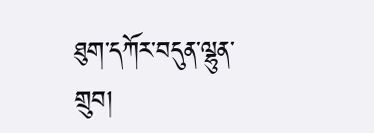ཐུག་དཀོར་བདུན་ལྷུན་གྲུབ།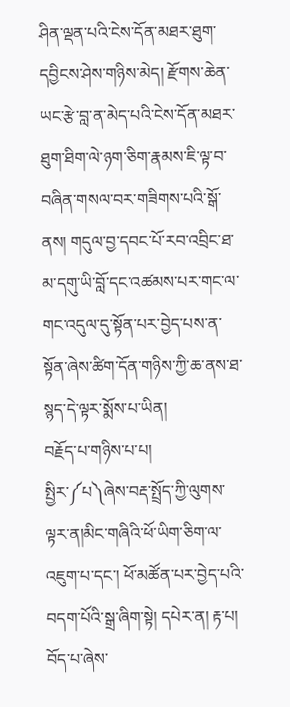ཤིན་ལྡན་པའི་ངེས་དོན་མཐར་ཐུག་དབྱིངས་ཤེས་གཉིས་མེད། རྫོགས་ཆེན་ཡང་རྩེ་བླ་ན་མེད་པའི་ངེས་དོན་མཐར་ཐུག་ཐིག་ལེ་ཉག་ཅིག་རྣམས་ཇི་ལྟ་བ་བཞིན་གསལ་བར་གཟིགས་པའི་སྒོ་ནས། གདུལ་བྱ་དབང་པོ་རབ་འབྲིང་ཐ་མ་དགུ་ཡི་བློ་དང་འཚམས་པར་གང་ལ་གང་འདུལ་དུ་སྟོན་པར་བྱེད་པས་ན་སྟོན་ཞེས་ཚིག་དོན་གཉིས་ཀྱི་ཆ་ནས་ཐ་སྙད་དེ་ལྟར་སྨོས་པ་ཡིན།
བརྗོད་པ་གཉིས་པ་པ།
སྤྱིར་༼པ༽ཞེས་བརྡ་སྤྲོད་ཀྱི་ལུགས་ལྟར་ན།མིང་གཞིའི་ཕོ་ཡིག་ཅིག་ལ་འཇུག་པ་དང་། ཕོ་མཚོན་པར་བྱེད་པའི་བདག་པོའི་སྒྲ་ཞིག་སྟེ། དཔེར་ན། རྟ་པ། བོད་པ་ཞེས་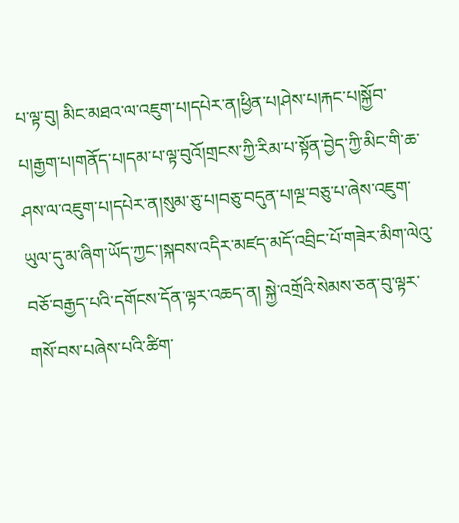པ་ལྟ་བུ། མིང་མཐའ་ལ་འཇུག་པ།དཔེར་ན།ཕྱིན་པ།ཤེས་པ།རྐང་པ།སྐྱོབ་པ།རྒྱག་པ།གནོད་པ།དམ་པ་ལྟ་བུའོ།གྲངས་ཀྱི་རིམ་པ་སྟོན་བྱེད་ཀྱི་མིང་གི་ཆ་ཤས་ལ་འཇུག་པ།དཔེར་ན།སུམ་ཅུ་པ།བཅུ་བདུན་པ།ལྔ་བཅུ་པ་ཞེས་འཇུག་ཡུལ་དུ་མ་ཞིག་ཡོད་ཀྱང་།སྐབས་འདིར་མཛད་མདོ་འབྲིང་པོ་གཟེར་མིག་ལེའུ་བཅོ་བརྒྱད་པའི་དགོངས་དོན་ལྟར་འཆད་ན། སྐྱེ་འགྲོའི་སེམས་ཅན་བུ་ལྟར་གསོ་བས་པཞེས་པའི་ཚིག་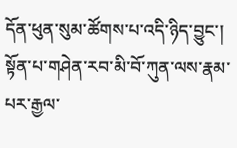དོན་ཕུན་སུམ་ཚོགས་པ་འདི་ཉིད་བྱུང་། སྟོན་པ་གཤེན་རབ་མི་བོ་ཀུན་ལས་རྣམ་པར་རྒྱལ་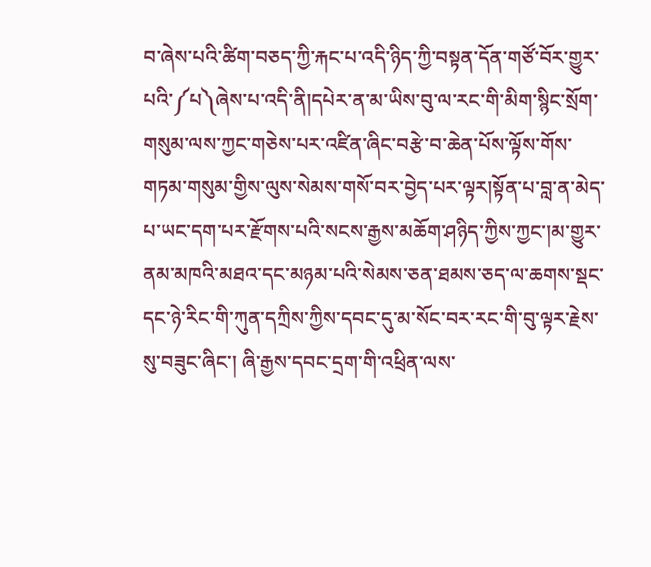བ་ཞེས་པའི་ཚིག་བཅད་ཀྱི་རྐང་པ་འདི་ཉིད་ཀྱི་བསྟན་དོན་གཙོ་བོར་གྱུར་པའི་༼པ༽ཞེས་པ་འདི་ནི།དཔེར་ན་མ་ཡིས་བུ་ལ་རང་གི་མིག་སྙིང་སྲོག་གསུམ་ལས་ཀྱང་གཅེས་པར་འཛིན་ཞིང་བརྩེ་བ་ཆེན་པོས་ལྟོས་གོས་གཏམ་གསུམ་གྱིས་ལུས་སེམས་གསོ་བར་བྱེད་པར་ལྟར།སྟོན་པ་བླ་ན་མེད་པ་ཡང་དག་པར་རྫོགས་པའི་སངས་རྒྱས་མཆོག་ཤཉིད་ཀྱིས་ཀྱང་།མ་གྱུར་ནམ་མཁའི་མཐའ་དང་མཉམ་པའི་སེམས་ཅན་ཐམས་ཅད་ལ་ཆགས་སྡང་དང་ཉེ་རིང་གི་ཀུན་དཀྲིས་ཀྱིས་དབང་དུ་མ་སོང་བར་རང་གི་བུ་ལྟར་རྗེས་སུ་བཟུང་ཞིང་། ཞི་རྒྱས་དབང་དྲག་གི་འཕྲིན་ལས་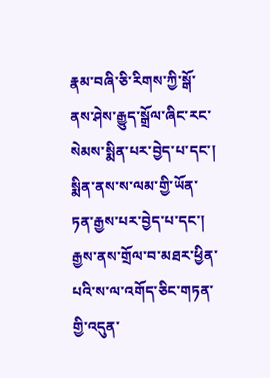རྣམ་བཞི་ཅི་རིགས་ཀྱི་སྒོ་ནས་ཤེས་རྒྱུད་སྒྲོལ་ཞིང་རང་སེམས་སྨིན་པར་བྱེད་པ་དང་། སྨིན་ནས་ས་ལམ་གྱི་ཡོན་ཏན་རྒྱས་པར་བྱེད་པ་དང་། རྒྱས་ནས་གྲོལ་བ་མཐར་ཕྱིན་པའི་ས་ལ་འགོད་ཅིང་གཏན་གྱི་འདུན་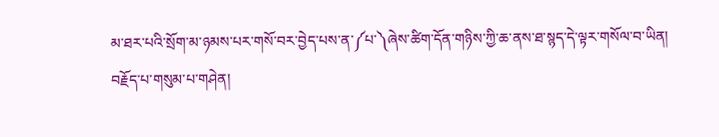མ་ཐར་པའི་སྲོག་མ་ཉམས་པར་གསོ་བར་བྱེད་པས་ན་༼པ་༽ཞེས་ཚིག་དོན་གཉིས་ཀྱི་ཆ་ནས་ཐ་སྙད་དེ་ལྟར་གསོལ་བ་ཡིན།
བརྗོད་པ་གསུམ་པ་གཤེན།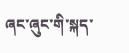ཞང་ཞུང་གི་སྐད་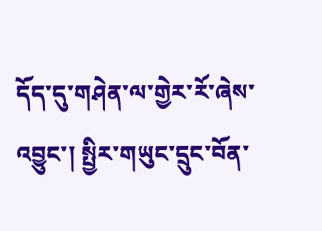དོད་དུ་གཤེན་ལ་གྱེར་རོ་ཞེས་འབྱུང་། སྤྱིར་གཡུང་དྲུང་བོན་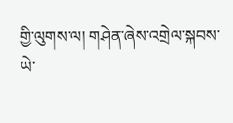གྱི་ལུགས་ལ། གཤེན་ཞེས་འགྲེལ་སྐབས་ཡེ་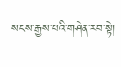སངས་རྒྱས་པའི་གཤེན་རབ་སྟེ།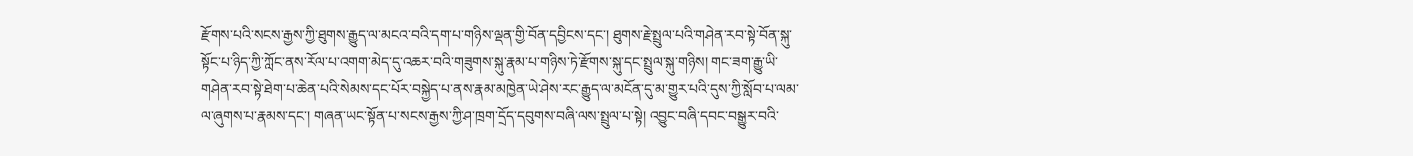རྫོགས་པའི་སངས་རྒྱས་ཀྱི་ཐུགས་རྒྱུད་ལ་མངའ་བའི་དག་པ་གཉིས་ལྡན་གྱི་བོན་དབྱིངས་དང་། ཐུགས་རྗེ་སྤྲུལ་པའི་གཤེན་རབ་སྟེ་བོན་སྐུ་སྟོང་པ་ཉིད་ཀྱི་ཀློང་ནས་རོལ་པ་འགག་མེད་དུ་འཆར་བའི་གཟུགས་སྐུ་རྣམ་པ་གཉིས་ཏེ་རྫོགས་སྐུ་དང་སྤྲུལ་སྐུ་གཉིས། གང་ཟག་རྒྱུ་ཡི་གཤེན་རབ་སྟེ་ཐེག་པ་ཆེན་པའི་སེམས་དང་པོར་བསྐྱེད་པ་ནས་རྣམ་མཁྱེན་ཡེ་ཤེས་རང་རྒྱུད་ལ་མངོན་དུ་མ་གྱུར་པའི་དུས་ཀྱི་སློབ་པ་ལམ་ལ་ཞུགས་པ་རྣམས་དང་། གཞན་ཡང་སྟོན་པ་སངས་རྒྱས་ཀྱི་ཤ་ཁྲག་དྲོད་དབུགས་བཞི་ལས་སྤྲུལ་པ་སྟེ། འབྱུང་བཞི་དབང་བསྒྱུར་བའི་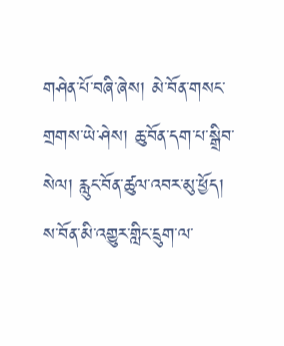གཤེན་པོ་བཞི་ཞེས། མེ་བོན་གསང་གྲགས་ཡེ་ཤེས། ཆུ་བོན་དག་པ་སྒྲིབ་སེལ། རླུང་བོན་ཚུལ་འབར་མུ་ཕྱོད། ས་བོན་མི་འགྱུར་གླིང་དྲུག་ལ་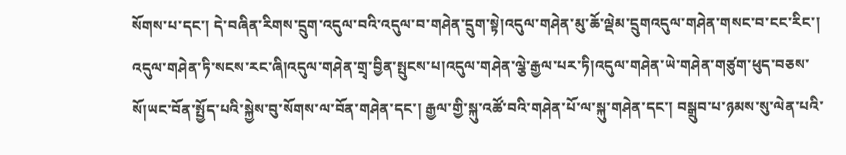སོགས་པ་དང་། དེ་བཞིན་རིགས་དྲུག་འདུལ་བའི་འདུལ་བ་གཤེན་དྲུག་སྟེ།འདུལ་གཤེན་མུ་ཆོ་ལྡེམ་དྲུགའདུལ་གཤེན་གསང་བ་ངང་རིང་། འདུལ་གཤེན་ཏི་སངས་རང་ཞི།འདུལ་གཤེན་གྲྭ་བྱིན་སྤུངས་པ།འདུལ་གཤེན་ལྕེ་རྒྱལ་པར་ཏི།འདུལ་གཤེན་ཡེ་གཤེན་གཙུག་ཕུད་བཅས་སོ།ཡང་བོན་སྤྱོད་པའི་སྐྱེས་བུ་སོགས་ལ་བོན་གཤེན་དང་། རྒྱལ་གྱི་སྐུ་འཚོ་བའི་གཤེན་པོ་ལ་སྐུ་གཤེན་དང་། བསྒྲུབ་པ་ཉམས་སུ་ལེན་པའི་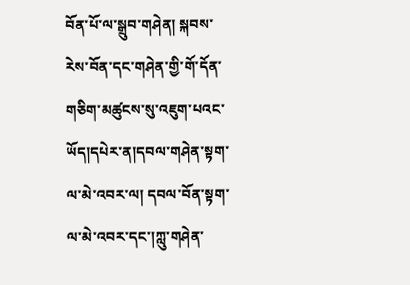བོན་པོ་ལ་སྒྲུབ་གཤེན། སྐབས་རེས་བོན་དང་གཤེན་གྱི་གོ་དོན་གཅིག་མཚུངས་སུ་འཇུག་པའང་ཡོད།དཔེར་ན།དབལ་གཤེན་སྟག་ལ་མེ་འབར་ལ། དབལ་བོན་སྟག་ལ་མེ་འབར་དང་།ཀླུ་གཤེན་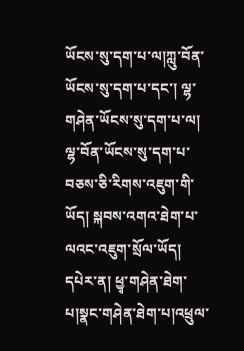ཡོངས་སུ་དག་པ་ལ།ཀླུ་བོན་ཡོངས་སུ་དག་པ་དང་། ལྷ་གཤེན་ཡོངས་སུ་དག་པ་ལ། ལྷ་བོན་ཡོངས་སུ་དག་པ་བཅས་ཅི་རིགས་འཇུག་གི་ཡོད། སྐབས་འགའ་ཐེག་པ་ལའང་འཇུག་སྲོལ་ཡོད། དཔེར་ན། ཕྱྭ་གཤེན་ཐེག་པ།སྣང་གཤེན་ཐེག་པ།འཕྲུལ་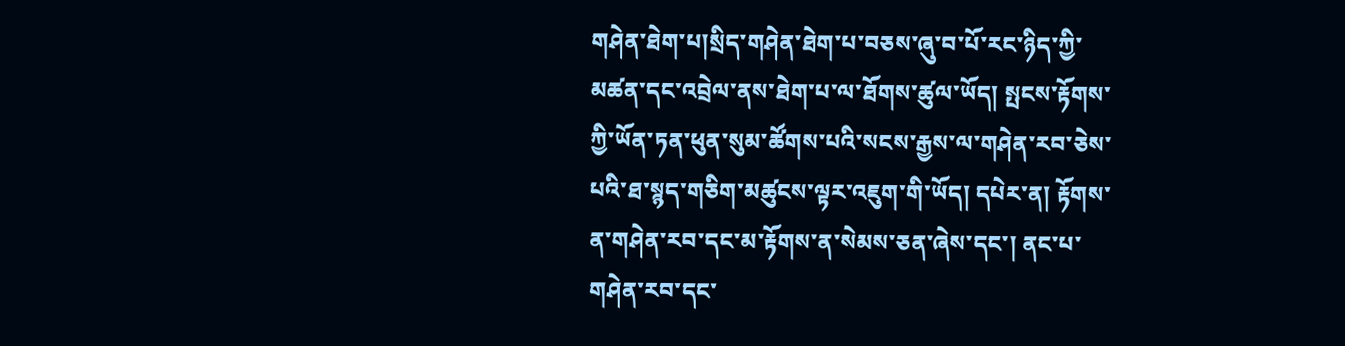གཤེན་ཐེག་པ།སྲིད་གཤེན་ཐེག་པ་བཅས་ཞུ་བ་པོ་རང་ཉིད་ཀྱི་མཚན་དང་འབྲེལ་ནས་ཐེག་པ་ལ་ཐོགས་ཚུལ་ཡོད། སྤངས་རྟོགས་ཀྱི་ཡོན་ཏན་ཕུན་སུམ་ཚོགས་པའི་སངས་རྒྱས་ལ་གཤེན་རབ་ཅེས་པའི་ཐ་སྙད་གཅིག་མཚུངས་ལྟར་འཇུག་གི་ཡོད། དཔེར་ན། རྟོགས་ན་གཤེན་རབ་དང་མ་རྟོགས་ན་སེམས་ཅན་ཞེས་དང་། ནང་པ་གཤེན་རབ་དང་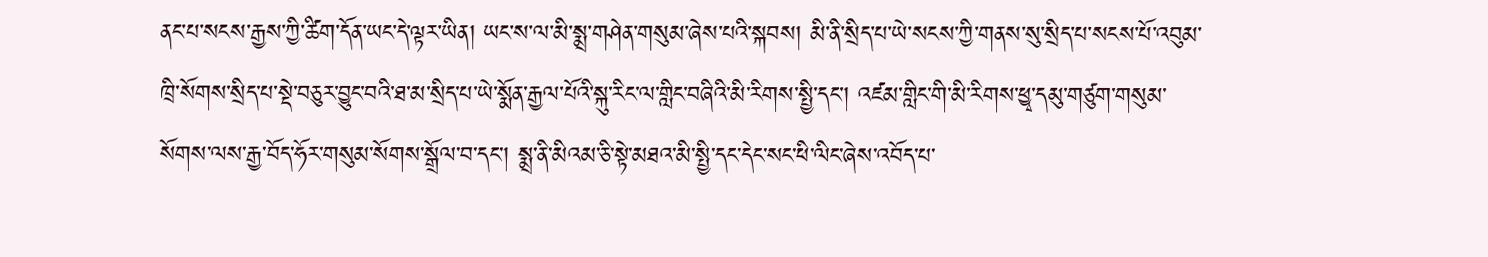ནང་པ་སངས་རྒྱས་ཀྱི་ཚིག་དོན་ཡང་དེ་ལྟར་ཡིན། ཡང་ས་ལ་མི་སྨྲ་གཤེན་གསུམ་ཞེས་པའི་སྐབས། མི་ནི་སྲིད་པ་ཡེ་སངས་ཀྱི་གནས་སུ་སྲིད་པ་སངས་པོ་འབུམ་ཁྲི་སོགས་སྲིད་པ་སྡེ་བཅུར་བྱུང་བའི་ཐ་མ་སྲིད་པ་ཡེ་སྨོན་རྒྱལ་པོའི་སྐུ་རིང་ལ་གླིང་བཞིའི་མི་རིགས་སྤྱི་དང་། འཛམ་གླིང་གི་མི་རིགས་ཕྱྭ་དམུ་གཙུག་གསུམ་སོགས་ལས་རྒྱ་བོད་ཧོར་གསུམ་སོགས་སྒྲོལ་བ་དང་། སྨྲ་ནི་མིའམ་ཅི་སྟེ་མཐའ་མི་སྤྱི་དང་དེང་སང་ཕི་ལིང་ཞེས་འབོད་པ་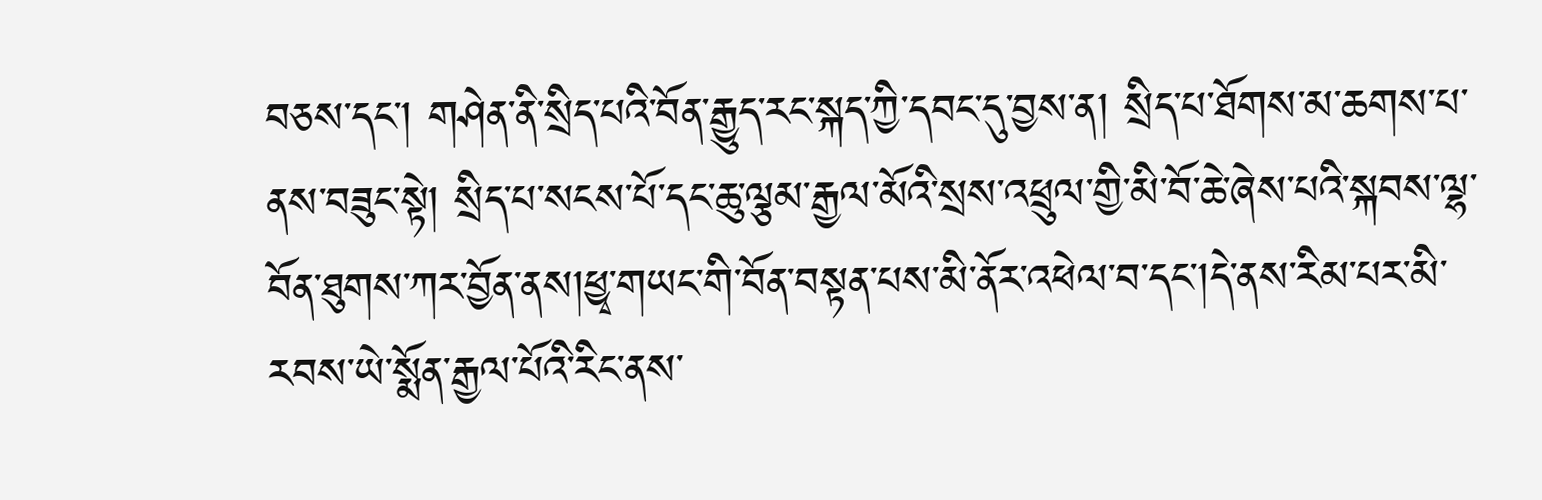བཅས་དང་། གཤེན་ནི་སྲིད་པའི་བོན་རྒྱུད་རང་སྐད་ཀྱི་དབང་དུ་བྱས་ན། སྲིད་པ་ཐོགས་མ་ཆགས་པ་ནས་བཟུང་སྟེ། སྲིད་པ་སངས་པོ་དང་ཆུ་ལྕམ་རྒྱལ་མོའི་སྲས་འཕྲུལ་གྱི་མི་བོ་ཆེ་ཞེས་པའི་སྐབས་ལྷ་བོན་ཐུགས་ཀར་བྱོན་ནས།ཕྱྭ་གཡང་གི་བོན་བསྟན་པས་མི་ནོར་འཕེལ་བ་དང་།དེ་ནས་རིམ་པར་མི་རབས་ཡེ་སྨོན་རྒྱལ་པོའི་རིང་ནས་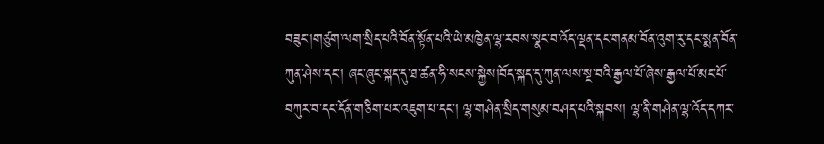བཟུང་།གཙུག་ལག་སྲིད་པའི་བོན་སྟོན་པའི་ཡེ་མཁྱེན་ལྷ་རབས་སྣང་བ་འོད་ལྡན་དང་གནམ་བོན་འུག་རུ་དང་སྨན་བོན་ཀུན་ཤེས་དང་། ཞང་ཞུང་སྐད་དུ་ཐ་ཚན་ཧི་སངས་སྐྱེས།བོད་སྐད་དུ་ཀུན་ལས་སྔ་བའི་རྒྱལ་པོ་ཞེས་རྒྱལ་པོ་མང་པོ་བཀུར་བ་དང་དོན་གཅིག་པར་འཇུག་པ་དང་། ལྷ་གཤེན་སྲིད་གསུམ་བཤད་པའི་སྐབས། ལྷ་ནི་གཤེན་ལྷ་འོད་དཀར་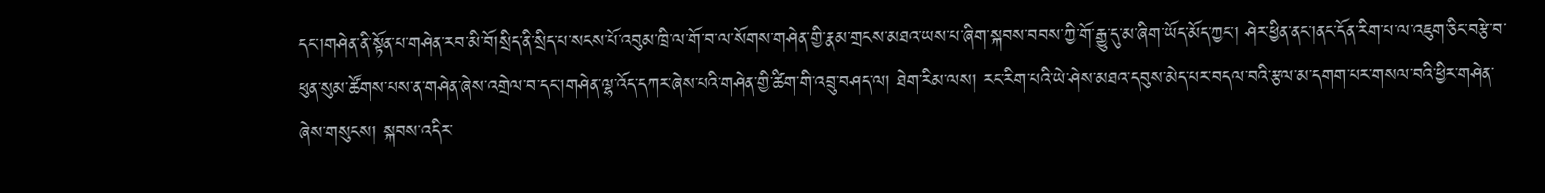དང་།གཤེན་ནི་སྟོན་པ་གཤེན་རབ་མི་བོ།སྲིད་ནི་སྲིད་པ་སངས་པོ་འབུམ་ཁྲི་ལ་གོ་བ་ལ་སོགས་གཤེན་གྱི་རྣམ་གྲངས་མཐའ་ཡས་པ་ཞིག་སྐབས་བབས་ཀྱི་གོ་རྒྱུ་དུ་མ་ཞིག་ཡོད་མོད་ཀྱང་། ཤེར་ཕྱིན་ནང་།ནང་དོན་རིག་པ་ལ་འཇུག་ཅིང་བརྩེ་བ་ཕུན་སུམ་ཚོགས་པས་ན་གཤེན་ཞེས་འགྲེལ་བ་དང་།གཤེན་ལྷ་འོད་དཀར་ཞེས་པའི་གཤེན་གྱི་ཚིག་གི་འབྲུ་བཤད་ལ། ཐེག་རིམ་ལས། རང་རིག་པའི་ཡེ་ཤེས་མཐའ་དབུས་མེད་པར་བདལ་བའི་རྩལ་མ་དགག་པར་གསལ་བའི་ཕྱིར་གཤེན་ཞེས་གསུངས། སྐབས་འདིར་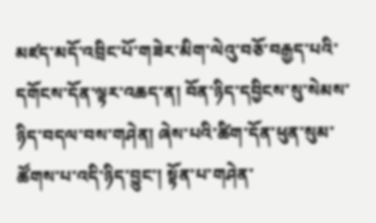མཛད་མདོ་འབྲིང་པོ་གཟེར་མིག་ལེའུ་བཅོ་བརྒྱད་པའི་དགོངས་དོན་ལྟར་འཆད་ན། བོན་ཉིད་དབྱིངས་སུ་སེམས་ཉིད་བདལ་བས་གཤེན། ཞེས་པའི་ཚིག་དོན་ཕུན་སུམ་ཚོགས་པ་འདི་ཉིད་བྱུང་། སྟོན་པ་གཤེན་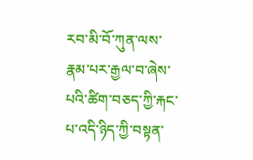རབ་མི་བོ་ཀུན་ལས་རྣམ་པར་རྒྱལ་བ་ཞེས་པའི་ཚིག་བཅད་ཀྱི་རྐང་པ་འདི་ཉིད་ཀྱི་བསྟན་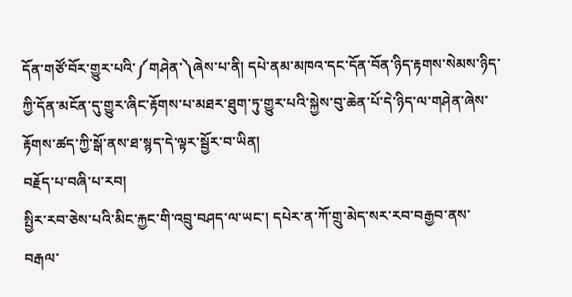དོན་གཙོ་བོར་གྱུར་པའི་༼གཤེན་༽ཞེས་པ་ནི། དཔེ་ནམ་མཁའ་དང་དོན་བོན་ཉིད་རྟགས་སེམས་ཉིད་ཀྱི་དོན་མངོན་དུ་གྱུར་ཞིང་རྟོགས་པ་མཐར་ཐུག་ཏུ་གྱུར་པའི་སྐྱེས་བུ་ཆེན་པོ་དེ་ཉིད་ལ་གཤེན་ཞེས་རྟོགས་ཚད་ཀྱི་སྒོ་ནས་ཐ་སྙད་དེ་ལྟར་སྦྱོར་བ་ཡིན།
བརྗོད་པ་བཞི་པ་རབ།
སྤྱིར་རབ་ཅེས་པའི་མིང་རྐྱང་གི་འབྲུ་བཤད་ལ་ཡང་། དཔེར་ན་ཀོ་གྲུ་མེད་སར་རབ་བརྒྱབ་ནས་བརྒལ་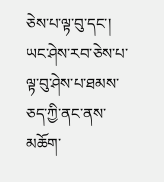ཅེས་པ་ལྟ་བུ་དང་། ཡང་ཤེས་རབ་ཅེས་པ་ལྟ་བུ་ཤེས་པ་ཐམས་ཅད་ཀྱི་ནང་ནས་མཆོག་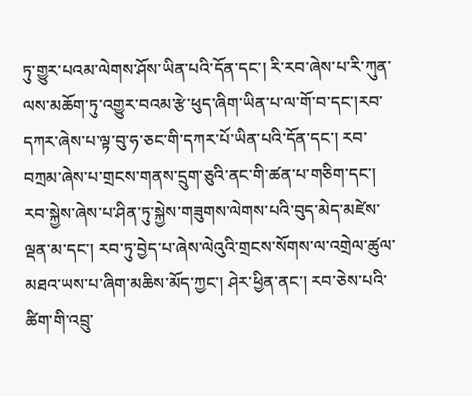ཏུ་གྱུར་པའམ་ལེགས་ཤོས་ཡིན་པའི་དོན་དང་། རི་རབ་ཞེས་པ་རི་ཀུན་ལས་མཆོག་ཏུ་འགྱུར་བའམ་རྩེ་ཕུད་ཞིག་ཡིན་པ་ལ་གོ་བ་དང་།རབ་དཀར་ཞེས་པ་ལྟ་བུ་ཧ་ཅང་གི་དཀར་པོ་ཡིན་པའི་དོན་དང་། རབ་བཀྲམ་ཞེས་པ་གྲངས་གནས་དྲུག་ཅུའི་ནང་གི་ཚན་པ་གཅིག་དང་། རབ་སྐྱེས་ཞེས་པ་ཤིན་ཏུ་སྐྱེས་གཟུགས་ལེགས་པའི་བུད་མེད་མཛེས་ལྡན་མ་དང་། རབ་ཏུ་བྱེད་པ་ཞེས་ལེའུའི་གྲངས་སོགས་ལ་འགྲེལ་ཚུལ་མཐའ་ཡས་པ་ཞིག་མཆིས་མོད་ཀྱང་། ཤེར་ཕྱིན་ནང་། རབ་ཅེས་པའི་ཚིག་གི་འབྲུ་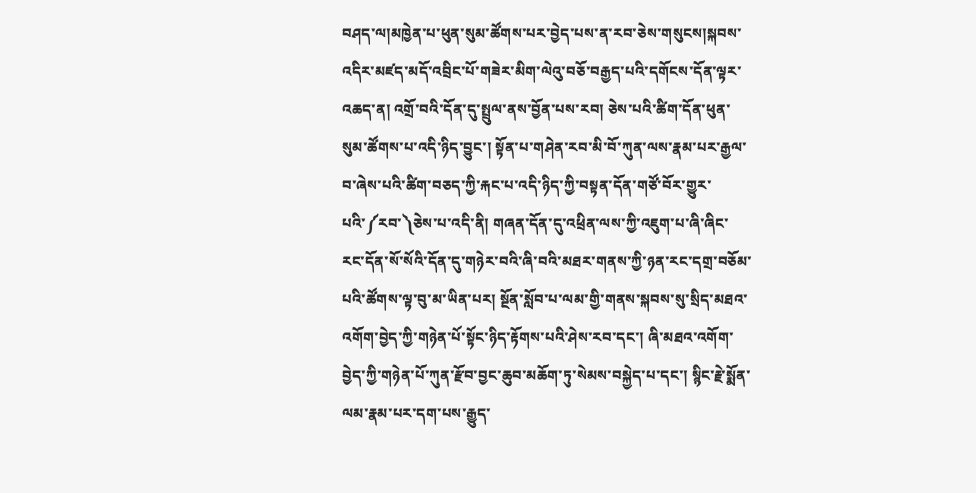བཤད་ལ།མཁྱེན་པ་ཕུན་སུམ་ཚོགས་པར་བྱེད་པས་ན་རབ་ཅེས་གསུངས།སྐབས་འདིར་མཛད་མདོ་འབྲིང་པོ་གཟེར་མིག་ལེའུ་བཅོ་བརྒྱད་པའི་དགོངས་དོན་ལྟར་འཆད་ན། འགྲོ་བའི་དོན་དུ་སྤྲུལ་ནས་བྱོན་པས་རབ། ཅེས་པའི་ཚིག་དོན་ཕུན་སུམ་ཚོགས་པ་འདི་ཉིད་བྱུང་། སྟོན་པ་གཤེན་རབ་མི་བོ་ཀུན་ལས་རྣམ་པར་རྒྱལ་བ་ཞེས་པའི་ཚིག་བཅད་ཀྱི་རྐང་པ་འདི་ཉིད་ཀྱི་བསྟན་དོན་གཙོ་བོར་གྱུར་པའི་༼རབ་༽ཅེས་པ་འདི་ནི། གཞན་དོན་དུ་འཕྲིན་ལས་ཀྱི་འཇུག་པ་ཞི་ཞིང་རང་དོན་སོ་སོའི་དོན་དུ་གཉེར་བའི་ཞི་བའི་མཐར་གནས་ཀྱི་ཉན་རང་དགྲ་བཅོམ་པའི་ཚོགས་ལྟ་བུ་མ་ཡིན་པར། སྔོན་སློབ་པ་ལམ་གྱི་གནས་སྐབས་སུ་སྲིད་མཐའ་འགོག་བྱེད་ཀྱི་གཉེན་པོ་སྟོང་ཉིད་རྟོགས་པའི་ཤེས་རབ་དང་། ཞི་མཐའ་འགོག་བྱེད་ཀྱི་གཉེན་པོ་ཀུན་རྫོབ་བྱང་ཆུབ་མཆོག་ཏུ་སེམས་བསྐྱེད་པ་དང་། སྙིང་རྗེ་སྨོན་ལམ་རྣམ་པར་དག་པས་རྒྱུད་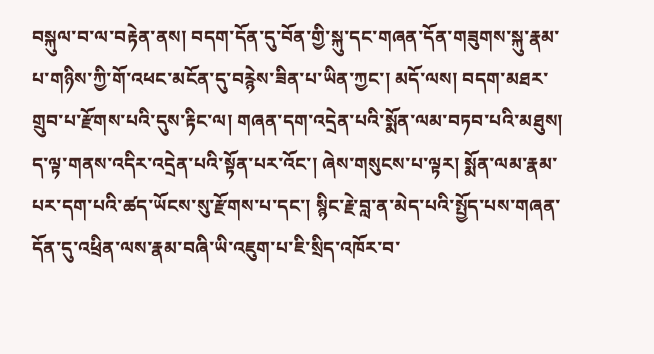བསྐུལ་བ་ལ་བརྟེན་ནས། བདག་དོན་དུ་བོན་གྱི་སྐུ་དང་གཞན་དོན་གཟུགས་སྐུ་རྣམ་པ་གཉིས་ཀྱི་གོ་འཕང་མངོན་དུ་བརྙེས་ཟིན་པ་ཡིན་ཀྱང་། མདོ་ལས། བདག་མཐར་གྲུབ་པ་རྫོགས་པའི་དུས་རྟིང་ལ། གཞན་དག་འདྲེན་པའི་སྨོན་ལམ་བཏབ་པའི་མཐུས། ད་ལྟ་གནས་འདིར་འདྲེན་པའི་སྟོན་པར་འོང་། ཞེས་གསུངས་པ་ལྟར། སྨོན་ལམ་རྣམ་པར་དག་པའི་ཚད་ཡོངས་སུ་རྫོགས་པ་དང་། སྙིང་རྗེ་བླ་ན་མེད་པའི་སྤྱོད་པས་གཞན་དོན་དུ་འཕྲིན་ལས་རྣམ་བཞི་ཡི་འཇུག་པ་ཇི་སྲིད་འཁོར་བ་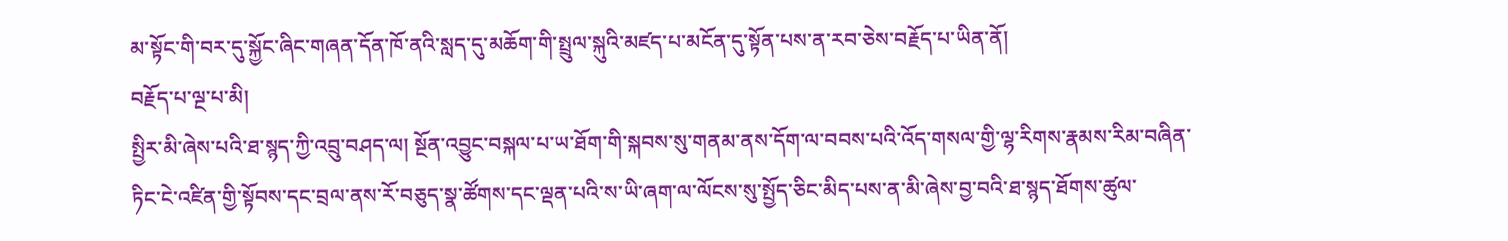མ་སྟོང་གི་བར་དུ་སྐྱོང་ཞིང་གཞན་དོན་ཁོ་ནའི་སླད་དུ་མཆོག་གི་སྤྲུལ་སྐུའི་མཛད་པ་མངོན་དུ་སྟོན་པས་ན་རབ་ཅེས་བརྗོད་པ་ཡིན་ནོ།
བརྗོད་པ་ལྔ་པ་མི།
སྤྱིར་མི་ཞེས་པའི་ཐ་སྙད་ཀྱི་འབྲུ་བཤད་ལ། སྔོན་འབྱུང་བསྐལ་པ་ཡ་ཐོག་གི་སྐབས་སུ་གནམ་ནས་དོག་ལ་བབས་པའི་འོད་གསལ་གྱི་ལྷ་རིགས་རྣམས་རིམ་བཞིན་ཏིང་ངེ་འཛིན་གྱི་སྟོབས་དང་བྲལ་ནས་རོ་བཅུད་སྣ་ཚོགས་དང་ལྡན་པའི་ས་ཡི་ཞག་ལ་ལོངས་སུ་སྤྱོད་ཅིང་མིད་པས་ན་མི་ཞེས་བྱ་བའི་ཐ་སྙད་ཐོགས་ཚུལ་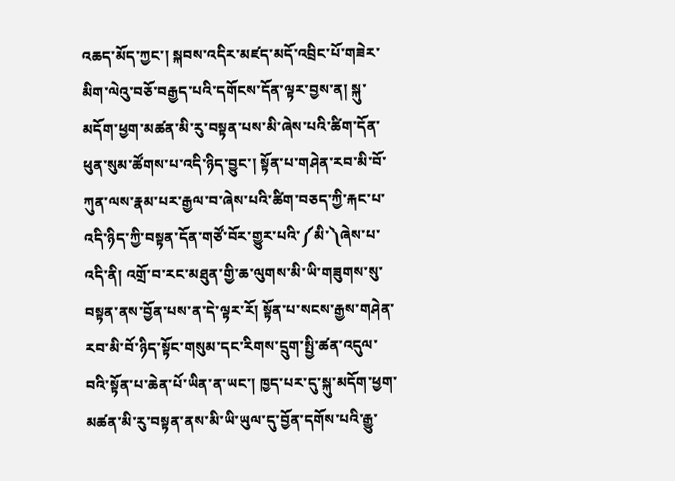འཆད་མོད་ཀྱང་། སྐབས་འདིར་མཛད་མདོ་འབྲིང་པོ་གཟེར་མིག་ལེའུ་བཅོ་བརྒྱད་པའི་དགོངས་དོན་ལྟར་བྱས་ན། སྐུ་མདོག་ཕྱག་མཚན་མི་རུ་བསྟན་པས་མི་ཞེས་པའི་ཚིག་དོན་ཕུན་སུམ་ཚོགས་པ་འདི་ཉིད་བྱུང་། སྟོན་པ་གཤེན་རབ་མི་བོ་ཀུན་ལས་རྣམ་པར་རྒྱལ་བ་ཞེས་པའི་ཚིག་བཅད་ཀྱི་རྐང་པ་འདི་ཉིད་ཀྱི་བསྟན་དོན་གཙོ་བོར་གྱུར་པའི་༼མི་༽ཞེས་པ་འདི་ནི། འགྲོ་བ་རང་མཐུན་གྱི་ཆ་ལུགས་མི་ཡི་གཟུགས་སུ་བསྟན་ནས་བྱོན་པས་ན་དེ་ལྟར་རོ། སྟོན་པ་སངས་རྒྱས་གཤེན་རབ་མི་བོ་ཉིད་སྟོང་གསུམ་དང་རིགས་དྲུག་སྤྱི་ཚན་འདུལ་བའི་སྟོན་པ་ཆེན་པོ་ཡིན་ན་ཡང་། ཁྱད་པར་དུ་སྐུ་མདོག་ཕྱག་མཚན་མི་རུ་བསྟན་ནས་མི་ཡི་ཡུལ་དུ་བྱོན་དགོས་པའི་རྒྱུ་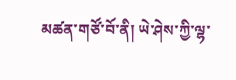མཚན་གཙོ་བོ་ནི། ཡེ་ཤེས་ཀྱི་ལྷ་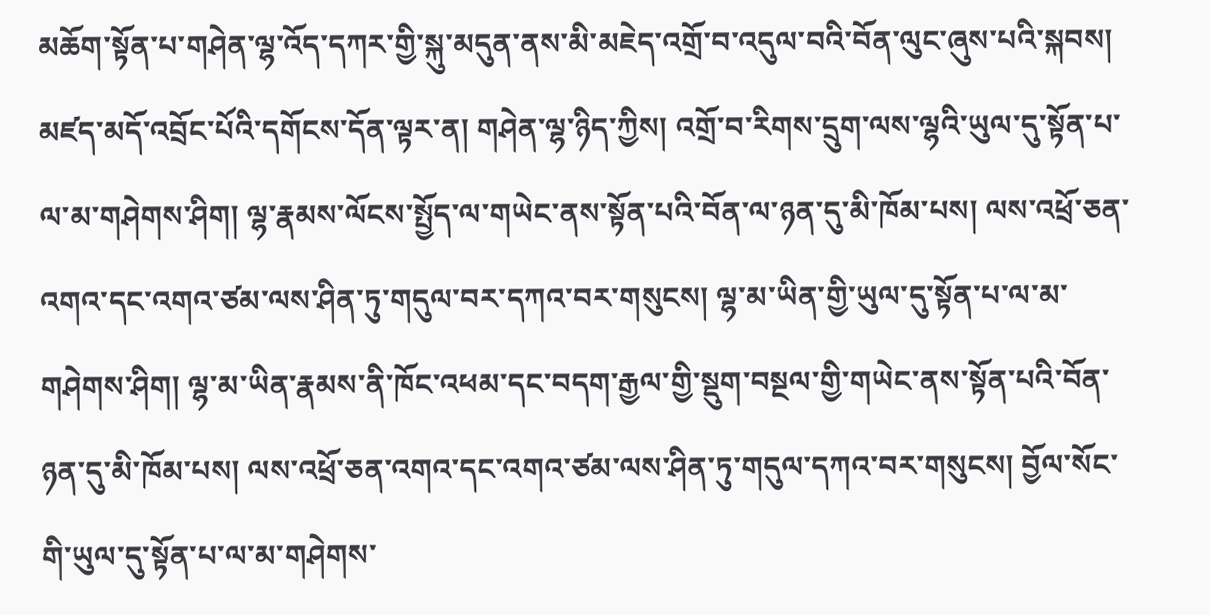མཆོག་སྟོན་པ་གཤེན་ལྷ་འོད་དཀར་གྱི་སྐུ་མདུན་ནས་མི་མཇེད་འགྲོ་བ་འདུལ་བའི་བོན་ལུང་ཞུས་པའི་སྐབས། མཛད་མདོ་འབྲོང་པོའི་དགོངས་དོན་ལྟར་ན། གཤེན་ལྷ་ཉིད་ཀྱིས། འགྲོ་བ་རིགས་དྲུག་ལས་ལྷའི་ཡུལ་དུ་སྟོན་པ་ལ་མ་གཤེགས་ཤིག། ལྷ་རྣམས་ལོངས་སྤྱོད་ལ་གཡེང་ནས་སྟོན་པའི་བོན་ལ་ཉན་དུ་མི་ཁོམ་པས། ལས་འཕྲོ་ཅན་འགའ་དང་འགའ་ཙམ་ལས་ཤིན་ཏུ་གདུལ་བར་དཀའ་བར་གསུངས། ལྷ་མ་ཡིན་གྱི་ཡུལ་དུ་སྟོན་པ་ལ་མ་གཤེགས་ཤིག། ལྷ་མ་ཡིན་རྣམས་ནི་ཁོང་འཕམ་དང་བདག་རྒྱལ་གྱི་སྡུག་བསྔལ་གྱི་གཡེང་ནས་སྟོན་པའི་བོན་ཉན་དུ་མི་ཁོམ་པས། ལས་འཕྲོ་ཅན་འགའ་དང་འགའ་ཙམ་ལས་ཤིན་ཏུ་གདུལ་དཀའ་བར་གསུངས། བྱོལ་སོང་གི་ཡུལ་དུ་སྟོན་པ་ལ་མ་གཤེགས་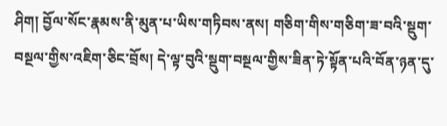ཤིག། བྱོལ་སོང་རྣམས་ནི་མུན་པ་ཡིས་གཏིབས་ནས། གཅིག་གིས་གཅིག་ཟ་བའི་སྡུག་བསྔལ་གྱིས་འཇིག་ཅིང་བྲོས། དེ་ལྟ་བུའི་སྡུག་བསྔལ་གྱིས་ཟིན་ཏེ་སྟོན་པའི་བོན་ཉན་དུ་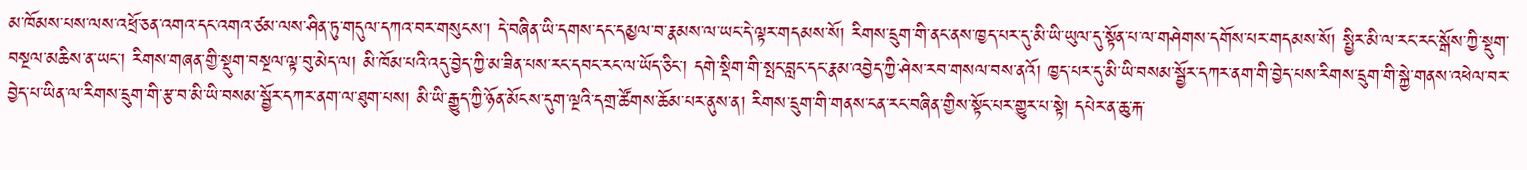མ་ཁོམས་པས་ལས་འཕྲོ་ཅན་འགའ་དང་འགའ་ཙམ་ལས་ཤིན་ཏུ་གདུལ་དཀའ་བར་གསུངས་། དེ་བཞིན་ཡི་དགས་དང་དམྱལ་བ་རྣམས་ལ་ཡང་དེ་ལྟར་གདམས་སོ། རིགས་དྲུག་གི་ནང་ནས་ཁྱད་པར་དུ་མི་ཡི་ཡུལ་དུ་སྟོན་པ་ལ་གཤེགས་དགོས་པར་གདམས་སོ། སྤྱིར་མི་ལ་རང་རང་སྒོས་ཀྱི་སྡུག་བསྔལ་མཆིས་ན་ཡང་། རིགས་གཞན་གྱི་སྡུག་བསྔལ་ལྟ་བུ་མེད་ལ། མི་ཁོམ་པའི་འདུ་བྱེད་ཀྱི་མ་ཟིན་པས་རང་དབང་རང་ལ་ཡོད་ཅིང་། དགེ་སྡིག་གི་སྤང་བླང་དང་རྣམ་འབྱེད་ཀྱི་ཤེས་རབ་གསལ་བས་ནའོ། ཁྱད་པར་དུ་མི་ཡི་བསམ་སྦྱོར་དཀར་ནག་གི་བྱེད་པས་རིགས་དྲུག་གི་སྐྱེ་གནས་འཕེལ་བར་བྱེད་པ་ཡིན་ལ་རིགས་དྲུག་གི་རྩ་བ་མི་ཡི་བསམ་སྦྱོར་དཀར་ནག་ལ་ཐུག་པས། མི་ཡི་རྒྱུད་ཀྱི་ཉོན་མོངས་དུག་ལྔའི་དགྲ་ཚོགས་ཆོམ་པར་ནུས་ན། རིགས་དྲུག་གི་གནས་ངན་རང་བཞིན་གྱིས་སྟོང་པར་གྱུར་པ་སྟེ། དཔེར་ན་ཆུ་རྐ་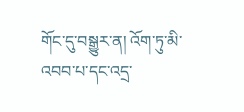གོང་དུ་བསྒྱུར་ན། འོག་ཏུ་མི་འབབ་པ་དང་འདྲ་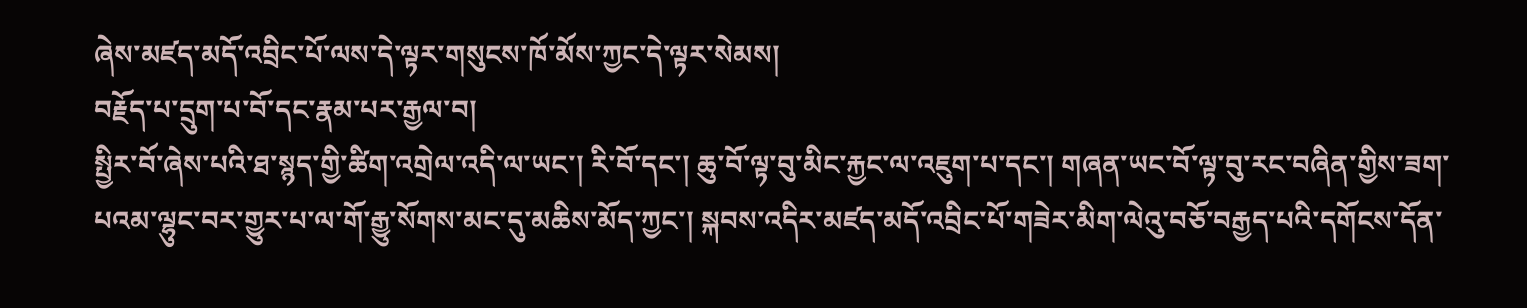ཞེས་མཛད་མདོ་འབྲིང་པོ་ལས་དེ་ལྟར་གསུངས་ཁོ་མོས་ཀྱང་དེ་ལྟར་སེམས།
བརྗོད་པ་དྲུག་པ་བོ་དང་རྣམ་པར་རྒྱལ་བ།
སྤྱིར་བོ་ཞེས་པའི་ཐ་སྙད་གྱི་ཚིག་འགྲེལ་འདི་ལ་ཡང་། རི་བོ་དང་། ཆུ་བོ་ལྟ་བུ་མིང་རྐྱང་ལ་འཇུག་པ་དང་། གཞན་ཡང་བོ་ལྟ་བུ་རང་བཞིན་གྱིས་ཟག་པའམ་ལྷུང་བར་གྱུར་པ་ལ་གོ་རྒྱུ་སོགས་མང་དུ་མཆིས་མོད་ཀྱང་། སྐབས་འདིར་མཛད་མདོ་འབྲིང་པོ་གཟེར་མིག་ལེའུ་བཅོ་བརྒྱད་པའི་དགོངས་དོན་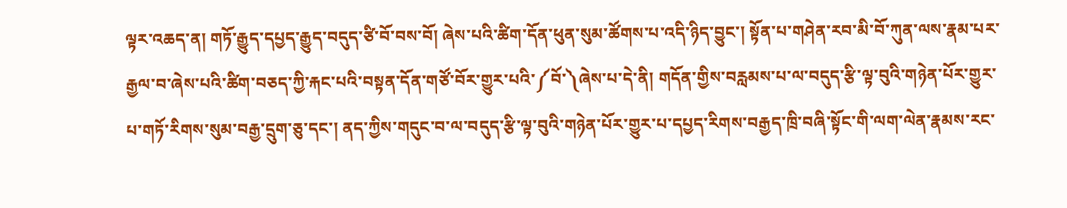ལྟར་འཆད་ན། གཏོ་རྒྱུད་དཔྱད་རྒྱུད་བདུད་ཙི་བོ་བས་བོ། ཞེས་པའི་ཚིག་དོན་ཕུན་སུམ་ཚོགས་པ་འདི་ཉིད་བྱུང་། སྟོན་པ་གཤེན་རབ་མི་བོ་ཀུན་ལས་རྣམ་པར་རྒྱལ་བ་ཞེས་པའི་ཚིག་བཅད་ཀྱི་རྐང་པའི་བསྟན་དོན་གཙོ་བོར་གྱུར་པའི་༼བོ་༽ཞེས་པ་དེ་ནི། གདོན་གྱིས་བརླམས་པ་ལ་བདུད་རྩི་ལྟ་བུའི་གཉེན་པོར་གྱུར་པ་གཏོ་རིགས་སུམ་བརྒྱ་དྲུག་ཅུ་དང་། ནད་ཀྱིས་གདུང་བ་ལ་བདུད་རྩི་ལྟ་བུའི་གཉེན་པོར་གྱུར་པ་དཔྱད་རིགས་བརྒྱད་ཁྲི་བཞི་སྟོང་གི་ལག་ལེན་རྣམས་རང་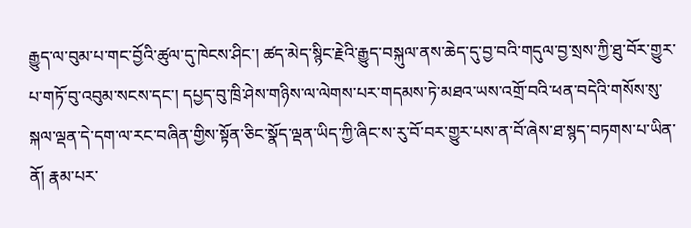རྒྱུད་ལ་བུམ་པ་གང་བྱོའི་ཚུལ་དུ་ཁེངས་ཤིང་། ཚད་མེད་སྙིང་རྗེའི་རྒྱུད་བསྐུལ་ནས་ཆེད་དུ་བྱ་བའི་གདུལ་བྱ་སྲས་ཀྱི་ཐུ་བོར་གྱུར་པ་གཏོ་བུ་འབུམ་སངས་དང་། དཔྱད་བུ་ཁྲི་ཤེས་གཉིས་ལ་ལེགས་པར་གདམས་ཏེ་མཐའ་ཡས་འགྲོ་བའི་ཕན་བདེའི་གསོས་སུ་སྐལ་ལྡན་དེ་དག་ལ་རང་བཞིན་གྱིས་སྟོན་ཅིང་སྣོད་ལྡན་ཡིད་ཀྱི་ཞིང་ས་རུ་བོ་བར་གྱུར་པས་ན་བོ་ཞེས་ཐ་སྙད་བཏགས་པ་ཡིན་ནོ། རྣམ་པར་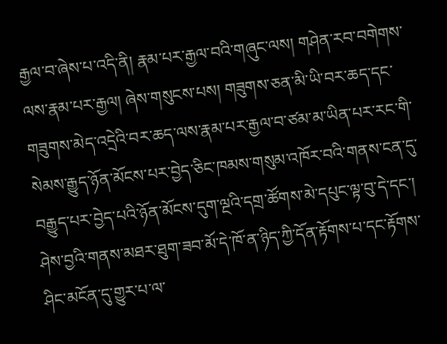རྒྱལ་བ་ཞེས་པ་འདི་ནི། རྣམ་པར་རྒྱལ་བའི་གཞུང་ལས། གཤེན་རབ་བགེགས་ལས་རྣམ་པར་རྒྱལ། ཞེས་གསུངས་པས། གཟུགས་ཅན་མི་ཡི་བར་ཆད་དང་གཟུགས་མེད་འདྲེའི་བར་ཆད་ལས་རྣམ་པར་རྒྱལ་བ་ཙམ་མ་ཡིན་པར་རང་གི་སེམས་རྒྱུད་ཉོན་མོངས་པར་བྱེད་ཅིང་ཁམས་གསུམ་འཁོར་བའི་གནས་ངན་དུ་བརྒྱུད་པར་བྱེད་པའི་ཉོན་མོངས་དུག་ལྔའི་དགྲ་ཚོགས་མེ་དཔུང་ལྟ་བུ་དེ་དང་། ཤེས་བྱའི་གནས་མཐར་ཐུག་ཟབ་མོ་དེ་ཁོ་ན་ཉིད་ཀྱི་དོན་རྟོགས་པ་དང་རྟོགས་ཤིང་མངོན་དུ་གྱུར་པ་ལ་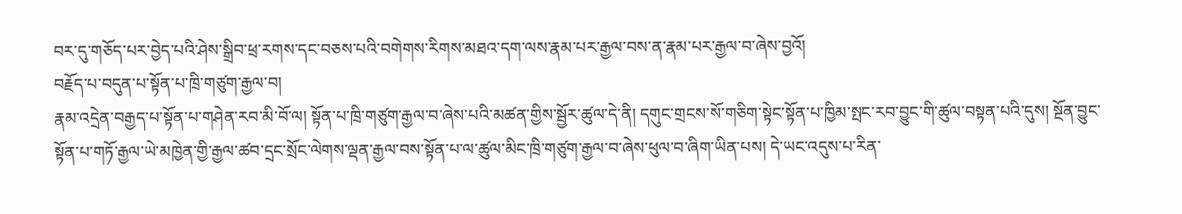བར་དུ་གཅོད་པར་བྱེད་པའི་ཤེས་སྒྲིབ་ཕྲ་རགས་དང་བཅས་པའི་བགེགས་རིགས་མཐའ་དག་ལས་རྣམ་པར་རྒྱལ་བས་ན་རྣམ་པར་རྒྱལ་བ་ཞེས་བྱའོ།
བརྗོད་པ་བདུན་པ་སྟོན་པ་ཁྲི་གཙུག་རྒྱལ་བ།
རྣམ་འདྲེན་བརྒྱད་པ་སྟོན་པ་གཤེན་རབ་མི་བོ་ལ། སྟོན་པ་ཁྲི་གཙུག་རྒྱལ་བ་ཞེས་པའི་མཚན་གྱིས་སྦྱོར་ཚུལ་དེ་ནི། དགུང་གྲངས་སོ་གཅིག་སྟེང་སྟོན་པ་ཁྱིམ་སྤང་རབ་བྱུང་གི་ཚུལ་བསྟན་པའི་དུས། སྔོན་བྱུང་སྟོན་པ་གཏོ་རྒྱལ་ཡེ་མཁྱེན་གྱི་རྒྱལ་ཚབ་དྲང་སྲོང་ལེགས་ལྡན་རྒྱལ་བས་སྟོན་པ་ལ་ཚུལ་མིང་ཁྲི་གཙུག་རྒྱལ་བ་ཞེས་ཕུལ་བ་ཞིག་ཡིན་པས། དེ་ཡང་འདུས་པ་རིན་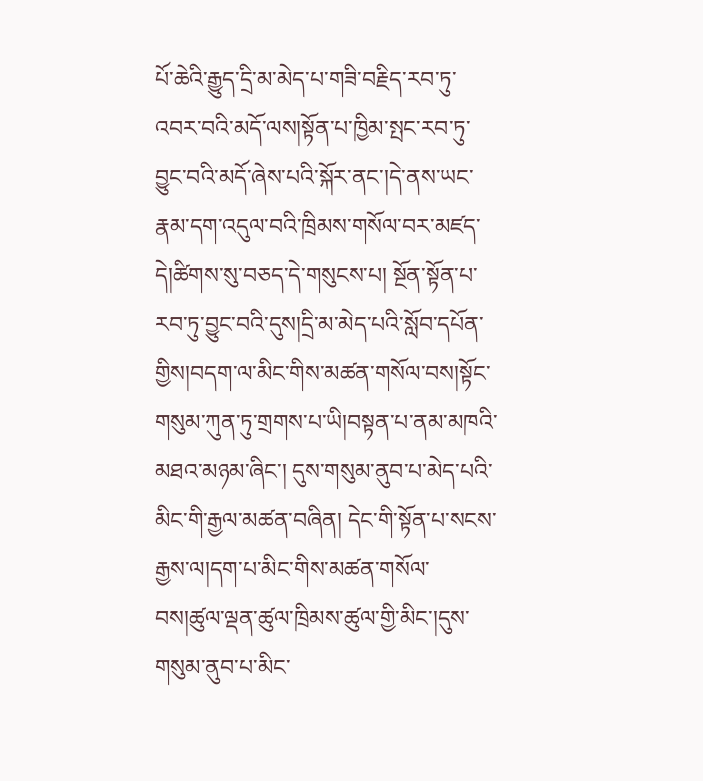པོ་ཆེའི་རྒྱུད་དྲི་མ་མེད་པ་གཟི་བརྗིད་རབ་ཏུ་འབར་བའི་མདོ་ལས།སྟོན་པ་ཁྱིམ་སྤང་རབ་ཏུ་བྱུང་བའི་མདོ་ཞེས་པའི་སྐོར་ནང་།དེ་ནས་ཡང་རྣམ་དག་འདུལ་བའི་ཁྲིམས་གསོལ་བར་མཛད་དེ།ཚིགས་སུ་བཅད་དེ་གསུངས་པ། སྔོན་སྟོན་པ་རབ་ཏུ་བྱུང་བའི་དུས།དྲི་མ་མེད་པའི་སློབ་དཔོན་གྱིས།བདག་ལ་མིང་གིས་མཚན་གསོལ་བས།སྟོང་གསུམ་ཀུན་ཏུ་གྲགས་པ་ཡི།བསྟན་པ་ནམ་མཁའི་མཐའ་མཉམ་ཞིང་། དུས་གསུམ་ནུབ་པ་མེད་པའི་མིང་གི་རྒྱལ་མཚན་བཞིན། དེང་གི་སྟོན་པ་སངས་རྒྱས་ལ།དག་པ་མིང་གིས་མཚན་གསོལ་བས།ཚུལ་ལྡན་ཚུལ་ཁྲིམས་ཚུལ་གྱི་མིང་།དུས་གསུམ་ནུབ་པ་མིང་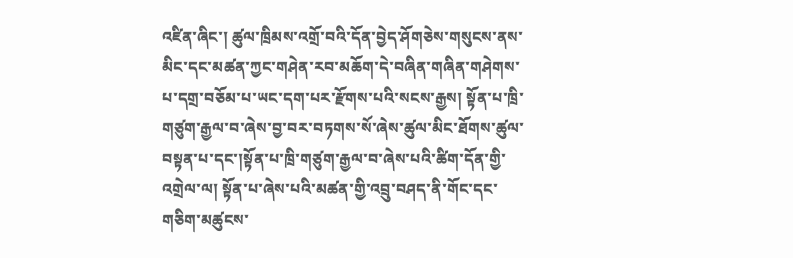འཛིན་ཞིང་། ཚུལ་ཁྲིམས་འགྲོ་བའི་དོན་བྱེད་ཤོགཅེས་གསུངས་ནས་མིང་དང་མཚན་ཀྱང་གཤེན་རབ་མཆོག་དེ་བཞིན་གཞིན་གཤེགས་པ་དགྲ་བཅོམ་པ་ཡང་དག་པར་རྫོགས་པའི་སངས་རྒྱས། སྟོན་པ་ཁྲི་གཙུག་རྒྱལ་བ་ཞེས་བྱ་བར་བཏགས་སོ་ཞེས་ཚུལ་མིང་ཐོགས་ཚུལ་བསྟན་པ་དང་།སྟོན་པ་ཁྲི་གཙུག་རྒྱལ་བ་ཞེས་པའི་ཚིག་དོན་གྱི་འགྲེལ་ལ། སྟོན་པ་ཞེས་པའི་མཚན་གྱི་འབྲུ་བཤད་ནི་གོང་དང་གཅིག་མཚུངས་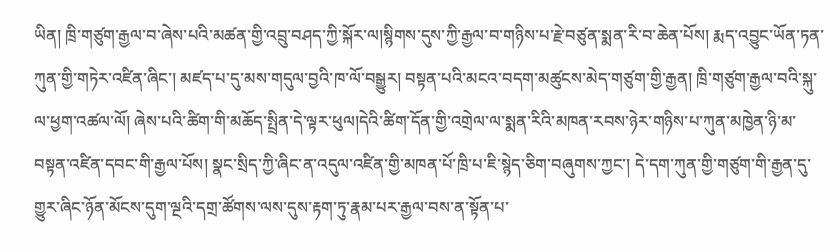ཡིན། ཁྲི་གཙུག་རྒྱལ་བ་ཞེས་པའི་མཚན་གྱི་འབྲུ་བཤད་ཀྱི་སྐོར་ལ།སྙིགས་དུས་ཀྱི་རྒྱལ་བ་གཉིས་པ་རྗེ་བཙུན་སྨན་རི་བ་ཆེན་པོས། རྨད་འབྱུང་ཡོན་ཏན་ཀུན་གྱི་གཏེར་འཛིན་ཞིང་། མཛད་པ་དུ་མས་གདུལ་བྱའི་ཁ་ལོ་བསྒྱུར། བསྟན་པའི་མངའ་བདག་མཚུངས་མེད་གཙུག་གྱི་རྒྱན། ཁྲི་གཙུག་རྒྱལ་བའི་སྐུ་ལ་ཕྱག་འཚལ་ལོ། ཞེས་པའི་ཚིག་གི་མཆོད་སྤྲིན་དེ་ལྟར་ཕུལ།དེའི་ཚིག་དོན་གྱི་འགྲེལ་ལ་སྨན་རིའི་མཁན་རབས་ཉེར་གཉིས་པ་ཀུན་མཁྱེན་ཉི་མ་བསྟན་འཛིན་དབང་གི་རྒྱལ་པོས། སྣང་སྲིད་ཀྱི་ཞིང་ན་འདུལ་འཛིན་གྱི་མཁན་པོ་ཁྲི་པ་ཇི་སྙེད་ཅིག་བཞུགས་ཀྱང་། དེ་དག་ཀུན་གྱི་གཙུག་གི་རྒྱན་དུ་གྱུར་ཞིང་ཉོན་མོངས་དུག་ལྔའི་དགྲ་ཚོགས་ལས་དུས་རྟག་ཏུ་རྣམ་པར་རྒྱལ་བས་ན་སྟོན་པ་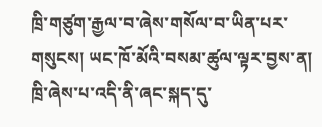ཁྲི་གཙུག་རྒྱལ་བ་ཞེས་གསོལ་བ་ཡིན་པར་གསུངས། ཡང་ཁོ་མོའི་བསམ་ཚུལ་ལྟར་བྱས་ན། ཁྲི་ཞེས་པ་འདི་ནི་ཞང་སྐད་དུ་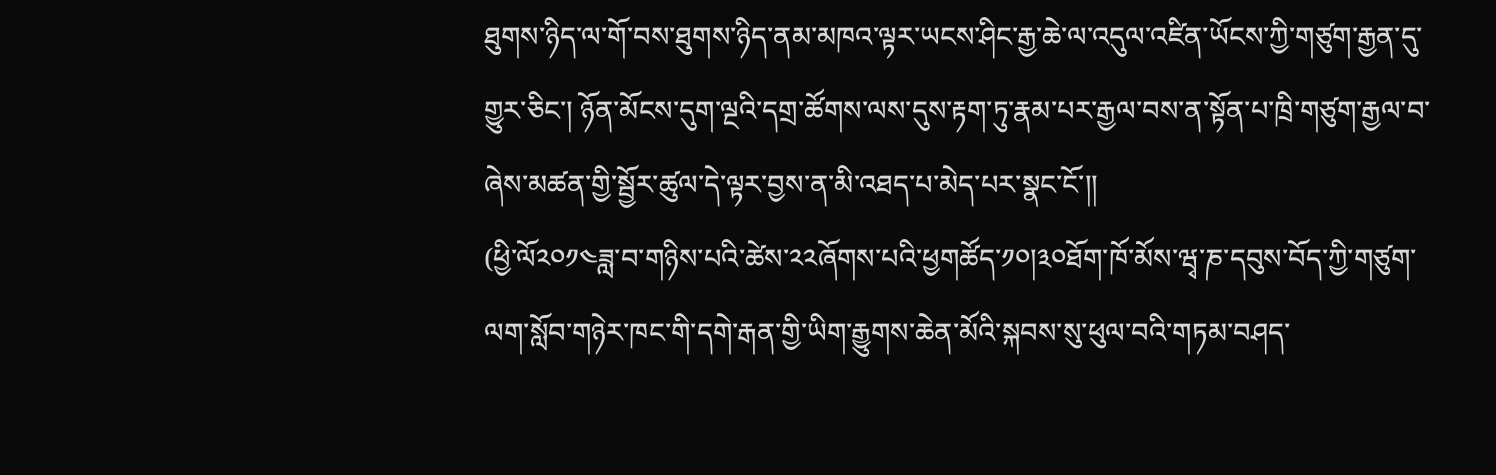ཐུགས་ཉིད་ལ་གོ་བས་ཐུགས་ཉིད་ནམ་མཁའ་ལྟར་ཡངས་ཤིང་རྒྱ་ཆེ་ལ་འདུལ་འཛིན་ཡོངས་ཀྱི་གཙུག་རྒྱན་དུ་གྱུར་ཅིང་། ཉོན་མོངས་དུག་ལྔའི་དགྲ་ཚོགས་ལས་དུས་རྟག་ཏུ་རྣམ་པར་རྒྱལ་བས་ན་སྟོན་པ་ཁྲི་གཙུག་རྒྱལ་བ་ཞེས་མཚན་གྱི་སྦྱོར་ཚུལ་དེ་ལྟར་བྱས་ན་མི་འཐད་པ་མེད་པར་སྣང་ངོ་།།
(ཕྱི་ལོ༢༠༡༤ཟླ་བ་གཉིས་པའི་ཚེས་༢༢ཞོགས་པའི་ཕྱགཚོད་༡༠།༣༠ཐོག་ཁོ་མོས་ཝྭ་ཎ་དབུས་བོད་ཀྱི་གཙུག་ལག་སློབ་གཉེར་ཁང་གི་དགེ་རྒན་གྱི་ཡིག་རྒྱུགས་ཆེན་མོའི་སྐབས་སུ་ཕུལ་བའི་གཏམ་བཤད་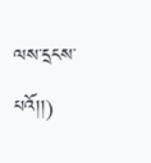ལས་དྲངས་པའོ།།)